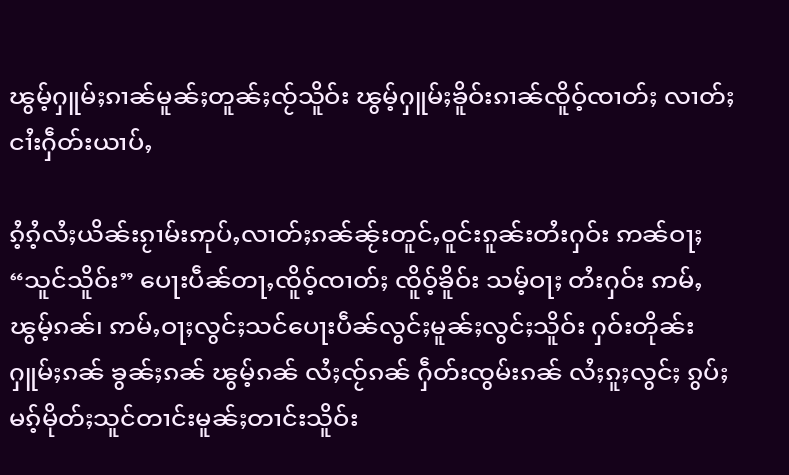ၽွမ့်ႁူမ်ႈၵၢၼ်မူၼ်ႈတူၼ်ႈၸႂ်သိူဝ်း ၽွမ့်ႁူမ်ႈၶိူဝ်းၵၢၼ်ၸိူဝ့်ၸၢတ်ႈ လၢတ်ႈငၢႆးႁဵတ်းယၢပ်ႇ

ၵႆ့ၵႆ့လႆႈယိၼ်းၵႂၢမ်းဢုပ်ႇလၢတ်ႈၵၼ်ၼႂ်းတူင်ႇဝူင်းၵူၼ်းတႆးႁဝ်း ဢၼ်ဝႃႈ “သူင်သိူဝ်း” ပေႃးပဵၼ်တႃႇၸိူဝ့်ၸၢတ်ႈ ၸိူဝ့်ၶိူဝ်း သမ့်ဝႃႈ တႆးႁဝ်း ဢမ်ႇၽွမ့်ၵၼ်၊ ဢမ်ႇဝႃႈလွင်ႈသင်ပေႃးပဵၼ်လွင်ႈမူၼ်ႈလွင်ႈသိူဝ်း ႁဝ်းတိုၼ်းႁူမ်ႈၵၼ် ၶွၼ်ႈၵၼ် ၽွမ့်ၵၼ် လႆႈၸႂ်ၵၼ် ႁဵတ်းၸွမ်းၵၼ် လႆႈၵူႈလွင်ႈ ၵွပ်ႈမၵ့်မိုတ်ႈသူင်တၢင်းမူၼ်ႈတၢင်းသိူဝ်း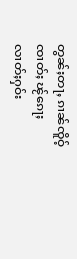တွၼ်ႈတႃႇ ၵၢၼ်ၸိူဝ့်ၸၢတ်ႈ ၽႂ်ၵေႃႈလၢတ်ႈႁဝ်း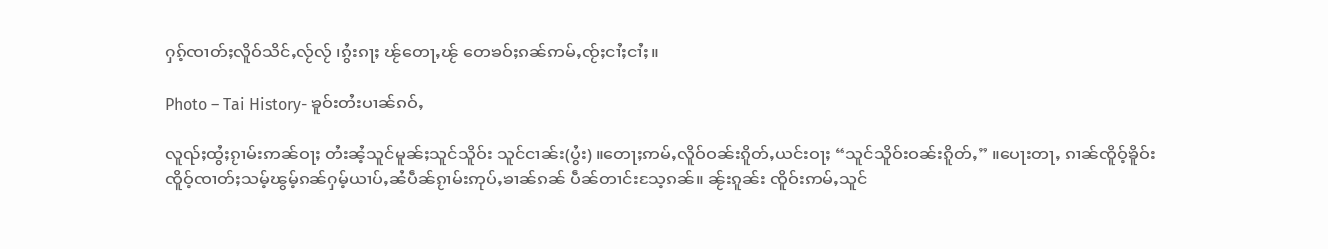ႁၵ့်ၸၢတ်ႈလိူဝ်သိင်ႇလႂ်လႂ် ၊ၵွႆးၵႃႈ ၽႂ်တေႃႇၽႂ် တေၶဝ်ႈၵၼ်ဢမ်ႇၸႂ်ႈငၢႆႈငၢႆႈ။

Photo – Tai History- ၶူဝ်းတႆးပၢၼ်ၵဝ်ႇ

လူၺ်ႈထွႆႈၵႂၢမ်းဢၼ်ဝႃႈ တႆးၼႆ့သူင်မူၼ်ႈသူင်သိူဝ်း သူင်ငၢၼ်း(ပွႆး) ။တေႃႈဢမ်ႇလိူဝ်ဝၼ်းၵိူတ်ႇယင်းဝႃႈ “သူင်သိူဝ်းဝၼ်းၵိူတ်ႇ” ။ပေႃးတႃႇ ၵၢၼ်ၸိူဝ့်ၶိူဝ်းၸိူဝ့်ၸၢတ်ႈသမ့်ၽွမ့်ၵၼ်ႁမ့်ယၢပ်ႇၼႆပဵၼ်ၵႂၢမ်းဢုပ်ႇၶၢၼ်ၵၼ် ပဵၼ်တၢင်းသႄ့ၵၼ်။ ၼႂ်းၵူၼ်း ၸိူဝ်းဢမ်ႇသူင်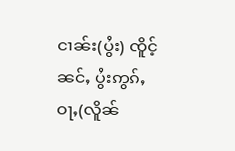ငၢၼ်း(ပွႆး) ၸိူင့်ၼင်ႇ ပွႆးဢွၵ်ႇဝႃႇ(လိူၼ်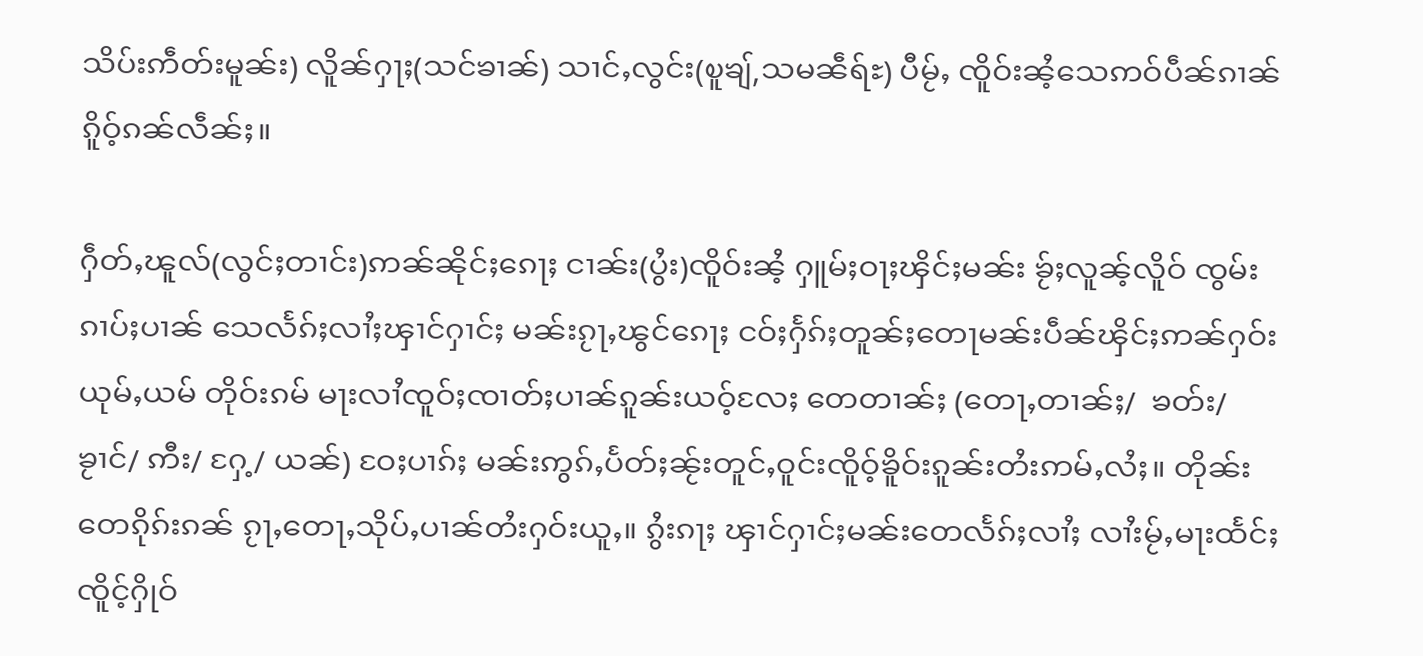သိပ်းဢဵတ်းမူၼ်း) လိူၼ်ႁႃႈ(သင်ၶၢၼ်) သၢင်ႇလွင်း(ၿူၶျ်,သမၼဵရ်ႊ) ပီမႂ်ႇ ၸိူဝ်းၼႆ့သေဢဝ်ပဵၼ်ၵၢၼ် ၵိူဝ့်ၵၼ်လဵၼ်ႈ။

ႁဵတ်ႇၽူလ်(လွင်ႈတၢင်း)ဢၼ်ၼိုင်ႈၵေႃႈ ငၢၼ်း(ပွႆး)ၸိူဝ်းၼႆ့ ႁူမ်ႈဝႃႈၾိင်ႈမၼ်း ၶႂ်ႈလူၼ့်လိူဝ် ၸွမ်းၵၢပ်ႈပၢၼ် သေလႅၵ်ႈလၢႆႈၾၢင်ႁၢင်ႈ မၼ်းၵႂႃႇၽွင်ၵေႃႈ ငဝ်ႈႁႅၵ်ႈတူၼ်ႈတေႃမၼ်းပဵၼ်ၾိင်ႈဢၼ်ႁဝ်း ယုမ်ႇယမ် တိုဝ်းၵမ် မႃးလၢႆၸူဝ်ႈၸၢတ်ႈပၢၼ်ၵူၼ်းယဝ့်လႄႈ တေတၢၼ်ႈ (တေႃႇတၢၼ်ႈ/  ၶတ်း/ ၶႂၢင်/ ဢီး/ ႁႄ့/ ယၼ်) ဝႄႈပၢၵ်ႈ မၼ်းဢွၵ်ႇပႅတ်ႈၼႂ်းတူင်ႇဝူင်းၸိူဝ့်ၶိူဝ်းၵူၼ်းတႆးဢမ်ႇလႆႈ။ တိုၼ်းတေၵိုၵ်းၵၼ် ၵႂႃႇတေႃႇသိုပ်ႇပၢၼ်တႆးႁဝ်းယူႇ။ ၵွႆးၵႃႈ ၾၢင်ႁၢင်ႈမၼ်းတေလႅၵ်ႈလၢႆႈ လၢႆးမႂ်ႇမႃးထႅင်ႈၸိူင့်ႁိုဝ်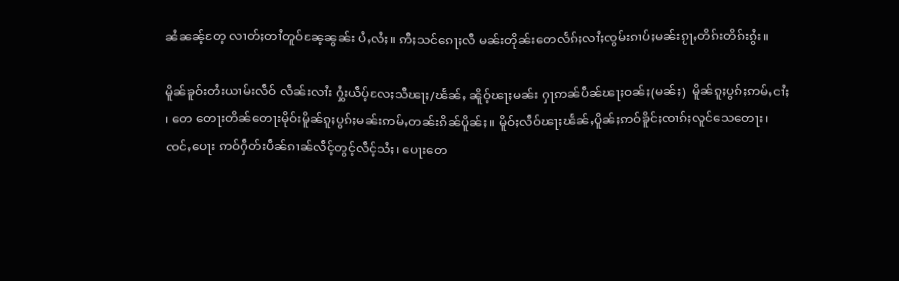ၼႆၼၼ့်တႄ့ လၢတ်ႈတၢႆတူဝ်ၼႄ့ၼွၼ်း ပႆႇလႆႈ။ ဢီႈသင်ၵေႃႈလီ မၼ်းတိုၼ်းတေလႅၵ်ႈလၢႆႈၸွမ်းၵၢပ်ႈမၼ်းၵႂႃႇတိၵ်းတိၵ်းၵွႆး။

မိူၼ်ၶူဝ်းတႆးယၢမ်းလဵဝ် လဵၼ်းလၢႆး ႁွႆးယဵပ့်လႄႈသီၽႃႈ/ၽႅၼ်ႇ ၼိူဝ့်ၽႃႈမၼ်း ႁႃဢၼ်ပဵၼ်ၽႃႈဝၼ်ႈ(မၼ်ႈ)  မိူၼ်ၵူႈပွၵ်ႈဢမ်ႇငၢႆႈ ၊ တေ တေႃးတိၼ်တေႃးမိုဝ်းမိူၼ်ၵူႈပွၵ်ႈမၼ်းဢမ်ႇတၼ်းၵိၼ်ပိူၼ်ႈ။ မိူဝ်ႈလဵဝ်ၽႃႈၽႅၼ်ႇပိူၼ်ႈဢဝ်ၶိူင်ႈၸၢၵ်ႈလူင်သေတေႃး၊ ၸင်ႇပေႃး ဢဝ်ႁဵတ်းပဵၼ်ၵၢၼ်လဵင့်တွင့်လဵင့်သႆႈ၊ ပေႃးတေ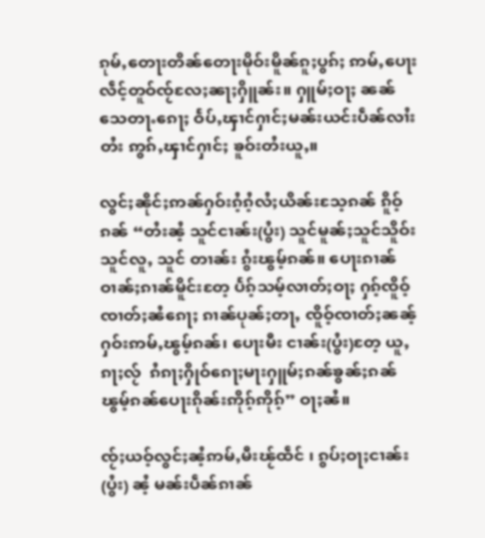ၵုမ်ႇတေႃးတိၼ်တေႃးမိုဝ်းမိူၼ်ၵူႈပွၵ်ႈ ဢမ်ႇပေႃးလဵင့်တူဝ်ၸႂ်လႄႈၼႃႈႁိူၼ်း။ ႁူမ်ႈဝႃႈ ၼၼ်သေတႃႉၵေႃႈ ဝႅပ်ႇၾၢင်ႁၢင်ႈမၼ်းယင်းပဵၼ်လၢႆးတႆး ဢွၵ်ႇၾၢင်ႁၢင်ႈ ၶူဝ်းတႆးယူႇ။

လွင်ႈၼိုင်ႈဢၼ်ႁဝ်းၵႆ့ၵႆ့လႆႈယိၼ်းသႄ့ၵၼ် ၵိူဝ့်ၵၼ် “တႆးၼႆ့ သူင်ငၢၼ်း(ပွႆး) သူင်မူၼ်ႈသူင်သိူဝ်း သူင်လူႇ သူင် တၢၼ်း ၵွႆးၽွမ့်ၵၼ်။ ပေႃးၵၢၼ်ဝၢၼ်ႈၵၢၼ်မိူင်းတႄ့ ပႅၵ့်သမ့်လၢတ်ႈဝႃႈ ႁၵ့်ၸိူဝ့်ၸၢတ်ႈၼႆၵေႃႈ ၵၢၼ်ပုၼ်ႈတႃႇ ၸိူဝ့်ၸၢတ်ႈၼၼ့်ႁဝ်းဢမ်ႇၽွမ့်ၵၼ်၊ ပေႃးမီး ငၢၼ်း(ပွႆး)တႄ့ ယူႇၵႃႈလႂ်  ၵႆၵႃႈႁိုဝ်ၵေႃႈမႃးႁူမ်ႈၵၼ်ၶွၼ်ႈၵၼ် ၽွမ့်ၵၼ်ပေႃးၵိုၼ်းဢိုၵ့်ဢိုၵ့်” ဝႃႈၼႆ။

ၸႂ်ႈယဝ့်လွင်ႈၼႆ့ဢမ်ႇမီးၽႂ်ထဵင် ၊ ၵွပ်ႈဝႃႈငၢၼ်း(ပွႆး) ၼႆ့ မၼ်းပဵၼ်ၵၢၼ်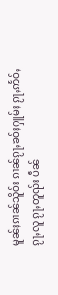မူၼ်ႈၵၢၼ်သိူဝ်း ၵၢၼ်ၵႂႃႇၶဝ်ႈႁူမ်ႈ ၵႂႃႇဢႅဝ်ႇ ၵႂႃႇလူ ၵႂႃႇတူၺ်း ပဵၼ်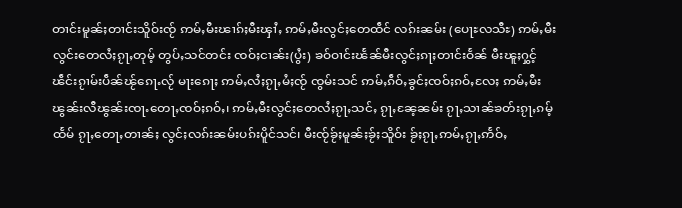တၢင်းမူၼ်ႈတၢင်းသိူဝ်းၸႂ် ဢမ်ႇမီးၽၢၵ်ႈမီးၾၢႆႇ ဢမ်ႇမီးလွင်ႈတေထဵင် လၵ်းၼမ်း (ပေႃႊလသီႊ) ဢမ်ႇမီး လွင်းတေလႆႈၵႂႃႇတုမ့် တွပ်ႇသင်တင်း ၸဝ်ႈငၢၼ်း(ပွႆး) ၶဝ်ဝၢင်းၽႅၼ်မီးလွင်ႈၵႃႈတၢင်းဝႅၼ် မီးၽူႈႁွင့်ၽဵင်းၵႂၢမ်းပဵၼ်ၽႂ်ၵေႃႉလႂ် မႃးၵေႃႈ ဢမ်ႇလႆႈၵႂႃႇမႆႈၸႂ် ၸွမ်းသင် ဢမ်ႇၵဵဝ်ႇၶွင်ႈၸဝ်ႈၵဝ်ႇလႄႈ ဢမ်ႇမီးၽွၼ်းလီၽွၼ်းၸႃႉတေႃႇၸဝ်ႈၵဝ်ႇ၊ ဢမ်ႇမီးလွင်ႈတေလႆႈၵႂႃႇသင်ႇ ၵႂႃႇၼႄ့ၼမ်း ၵႂႃႇသၢၼ်ၶတ်းၵႂႃႇၵမ့်ထႅမ် ၵႂႃႇတေႃႇတၢၼ်ႈ လွင်ႈလၵ်းၼမ်းပၵ်းပိူင်သင်၊ မီးၸႂ်ၶႂ်ႈမူၼ်ႈၶႂ်ႈသိူဝ်း ၶႂ်ႈၵႂႃႇဢမ်ႇၵႂႃႇဢႅဝ်ႇ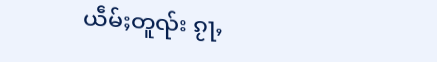ယဵမ်ႈတူၺ်း ၵႂႃႇ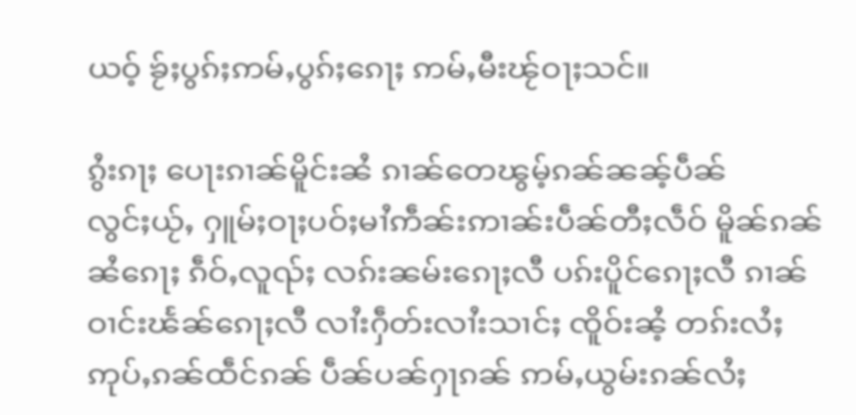ယဝ့် ၶႂ်ႈပွၵ်ႈဢမ်ႇပွၵ်ႈၵေႃႈ ဢမ်ႇမီးၽႂ်ဝႃႈသင်။

ၵွႆးၵႃႈ ပေႃးၵၢၼ်မိူင်းၼႆ ၵၢၼ်တေၽွမ့်ၵၼ်ၼၼ့်ပဵၼ်လွင်ႈယႂ်ႇ ႁူမ်ႈဝႃႈပဝ်ႈမၢႆဢဵၼ်းဢၢၼ်းပဵၼ်တီႈလဵဝ် မိူၼ်ၵၼ် ၼႆၵေႃႈ ၵဵဝ်ႇလူၺ်ႈ လၵ်းၼမ်းၵေႃႈလီ ပၵ်းပိူင်ၵေႃႈလီ ၵၢၼ်ဝၢင်းၽႅၼ်ၵေႃႈလီ လၢႆးႁဵတ်းလၢႆးသၢင်ႈ ၸိူဝ်းၼႆ့ တၵ်းလႆႈဢုပ်ႇၵၼ်ထဵင်ၵၼ် ပဵၼ်ပၼ်ႁႃၵၼ် ဢမ်ႇယွမ်းၵၼ်လႆႈ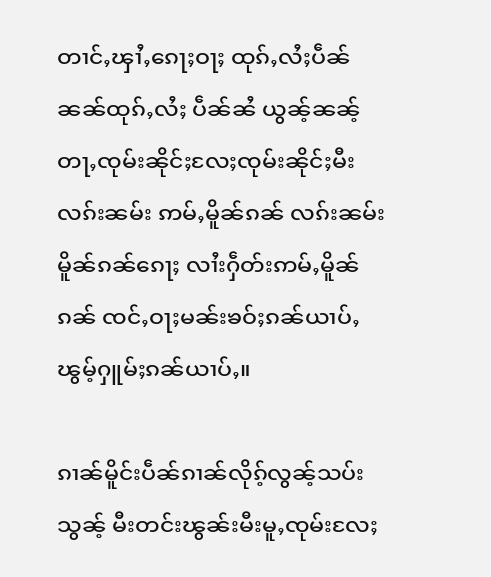တၢင်ႇၾၢႆႇၵေႃႈဝႃႈ ထုၵ်ႇလႆႈပဵၼ်ၼၼ်ထုၵ်ႇလႆႈ ပဵၼ်ၼႆ ယွၼ့်ၼၼ့်တႃႇၸုမ်းၼိုင်ႈလႄႈၸုမ်းၼိုင်ႈမီးလၵ်းၼမ်း ဢမ်ႇမိူၼ်ၵၼ် လၵ်းၼမ်းမိူၼ်ၵၼ်ၵေႃႈ လၢႆးႁဵတ်းဢမ်ႇမိူၼ်ၵၼ် ၸင်ႇဝႃႈမၼ်းၶဝ်ႈၵၼ်ယၢပ်ႇ ၽွမ့်ႁူမ်ႈၵၼ်ယၢပ်ႇ။

ၵၢၼ်မိူင်းပဵၼ်ၵၢၼ်လိုၵ့်လွၼ့်သပ်းသွၼ့် မီးတင်းၽွၼ်းမီးမူႇၸုမ်းလႄႈ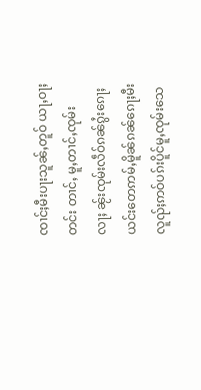ၸၢင်ႈမီးပႃးသူၼ်ႇတူဝ် ယႃႇဝႃႈတင်း တၢင်ႇ မူႇတၢင်ႇၸုမ်းလႃႈ ၼႂ်းၸုမ်းလဵဝ်ၵၼ်ၵွႆးၵေႃႈ ယင်းတေဢမ်ႇမိူၼ်ၵၼ်ၵေႃႈမီး လူၺ်ႈဢဝ်ပၵ်းပိူင်မူႇၸုမ်းသေ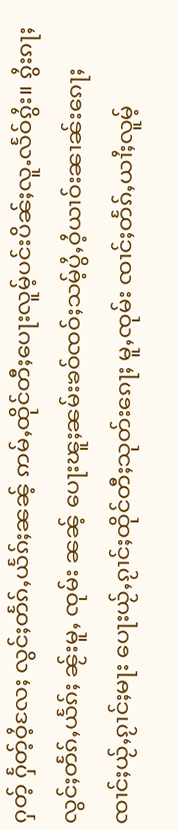ႁတ့် ႁႅတ့်ဝႆ့လႄႈ လွင်ႈတႅၵ်ႇယႅၵ်ႈၼၼ့် ဢမ်ႇထိုင်တီႈပေႃးလူမ့်ပင်းပိၼ်ႈလူႉလႅဝ်ၵွႆး။ ၵွႆးၵႃႈ လွင်ႈတႅၵ်ႇယႅၵ်ႈ ၼႂ်းမူႇ ၸုမ်း ၼၼ့် ပေႃးၽူႈၼမ်းၶဝ်ၸဝ်ႈသမ့်ပွႆႇဝႆ့ယၢဝ်းၼၢၼ်းၵေႃႈၸၢင်ႈယႂ်ႇၵႂၢင်ႈမႃး ပေႃးယႂ်ႇၵႂၢင်ႈထိုင်တီႈသုတ်းၵေႃႈ မူႇၸုမ်း ၸၢင်ႈတႅၵ်ႇယၢႆႈလူမ့်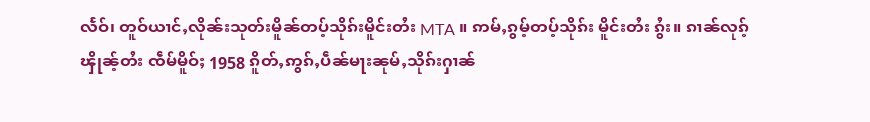လႅဝ်၊ တူဝ်ယၢင်ႇလိုၼ်းသုတ်းမိူၼ်တပ့်သိုၵ်းမိူင်းတႆး MTA ။ ဢမ်ႇၵွမ့်တပ့်သိုၵ်း မိူင်းတႆး ၵွႆး။ ၵၢၼ်လုၵ့်ၾိုၼ့်တႆး ၸဵမ်မိူဝ်ႈ 1958 ၵိူတ်ႇဢွၵ်ႇပဵၼ်မႃးၼုမ်ႇသိုၵ်းႁၢၼ်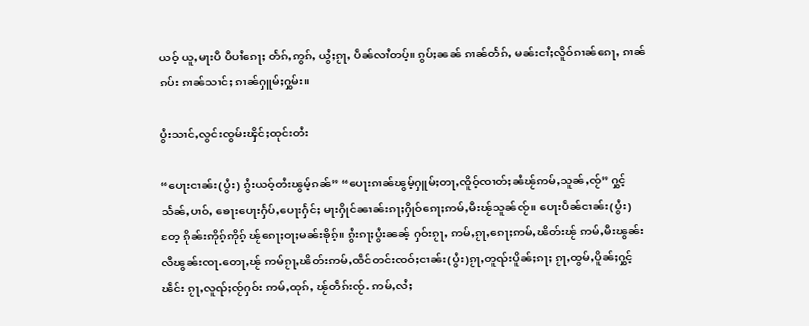ယဝ့် ယူႇမႃးပီ ပီပၢႆၵေႃႈ တႅၵ်ႇဢွၵ်ႇ ယွႆႈၵႂႃႇ ပဵၼ်လၢႆတပ့်။ ၵွပ်ႈၼၼ် ၵၢၼ်တႅၵ်ႇ မၼ်းငၢႆႈလိူဝ်ၵၢၼ်ၵေႃႇ ၵၢၼ်ၵပ်း ၵၢၼ်သၢင်ႈ ၵၢၼ်ႁူမ်ႈႁွမ်း။

ပွႆးသၢင်ႇလွင်းၸွမ်းၾိင်ႈထုင်းတႆး

“ပေႃးငၢၼ်း(ပွႆး) ၵွႆးယဝ့်တႆးၽွမ့်ၵၼ်” “ပေႃးၵၢၼ်ၽွမ့်ႁူမ်ႈတႃႇၸိူဝ့်ၸၢတ်ႈၼႆၽႂ်ဢမ်ႇသူၼ်ႇၸႂ်” ႁွင့်သႅၼ်ႇပၢဝ်ႇ ၶေႃးပေႃးႁႅပ်ႇပေႃးႁႅင်ႈ မႃးႁိုင်ၼၢၼ်းၵႃႈႁိုဝ်ၵေႃႈဢမ်ႇမီးၽႂ်သူၼ်ၸႂ်။ ပေႃးပဵၼ်ငၢၼ်း(ပွႆး) တႄ့ ၵိုၼ်းဢိုၵ့်ဢိုၵ့် ၽႂ်ၵေႃႈဝႃႈမၼ်းၶိုၵ့်။ ၵွႆးၵႃႈပွႆးၼၼ့် ႁဝ်းၵႂႃႇ ဢမ်ႇၵႂႃႇၵေႃႈဢမ်ႇၽိတ်းၽႂ် ဢမ်ႇမီးၽွၼ်းလီၽွၼ်းၸႃႉတေႃႇၽႂ် ဢမ်ၵႂႃႇၽိတ်းဢမ်ႇထဵင်တင်းၸဝ်ႈငၢၼ်း(ပွႆး)ၵႂႃႇတူၺ်းပိူၼ်ႈၵႃႈ ၵႂႃႇထွမ်ႇပိူၼ်ႈႁွင့်ၽဵင်း ၵႂႃႇလူၺ်ႈၸႂ်ႁဝ်း ဢမ်ႇထုၵ်ႇ ၽႂ်တဵၵ်းၸႂ်ႉ ဢမ်ႇလႆႈ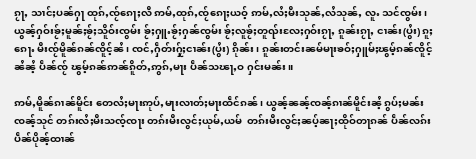ၵႂႃႇ သၢင်ႈပၼ်ႁႃ ထုၵ်ႇၸႂ်ၵေႃႈလီ ဢမ်ႇထုၵ်ႇၸႂ်ၵေႃႈယဝ့် ဢမ်ႇလႆႈမီးသုၼ်ႇလႆသုၼ်ႇ လူႉ သင်ၸွမ်း၊ ယွၼ့်ႁဝ်းၶႂ်ႈမူၼ်ႈၶႂ်ႈသိူဝ်းၸွမ်း ၶႂ်ႈႁူႉၶႂ်ႈႁၼ်ၸွမ်း ၶႂ်ႈလူၶႂ်ႈတူၺ်းလႄႈႁဝ်းၵႂႃႇ ၵူၼ်းၵႂႃႇ ငၢၼ်း(ပွႆး) ၵူႈၵေႃႉ မီးၸႂ်မိူၼ်ၵၼ်ၸိူင့်ၼႆ၊ ၸင်ႇႁဵတ်းႁႂ်ႈငၢၼ်း(ပွႆး) ၵိုၼ်း၊ ၵူၼ်းတင်းၼမ်မႃးၶဝ်ႈႁူမ်ႈၽွမ့်ၵၼ်ၸိူင့်ၼႆၼႆ့ ပဵၼ်ၸႂ် ၽွမ့်ၵၼ်ဢၼ်ၵိူတ်ႇဢွၵ်ႇမႃး ပဵၼ်သၽႃႇဝ ႁင်းမၼ်း။

ဢမ်ႇမိူၼ်ၵၢၼ်မိူင်း တေလႆႈမႃးဢုပ်ႇမႃးလၢတ်ႈမႃးထဵင်ၵၼ်၊ ယွၼ့်ၼၼ့်ၸၼ့်ၵၢၼ်မိူင်းၼႆ့ ၵွပ်ႈမၼ်းၸၼ့်သုင် တၵ်းလႆႈမီးသၸ့်ၸႃး တၵ်းမီးလွင်ႈယုမ်ႇယမ်  တၵ်းမီးလွင်ႈၼပ့်ၼႃႈထိုဝ်တႃၵၼ် ပဵၼ်လၵ်းပဵၼ်ပိုၼ့်ထၢၼ်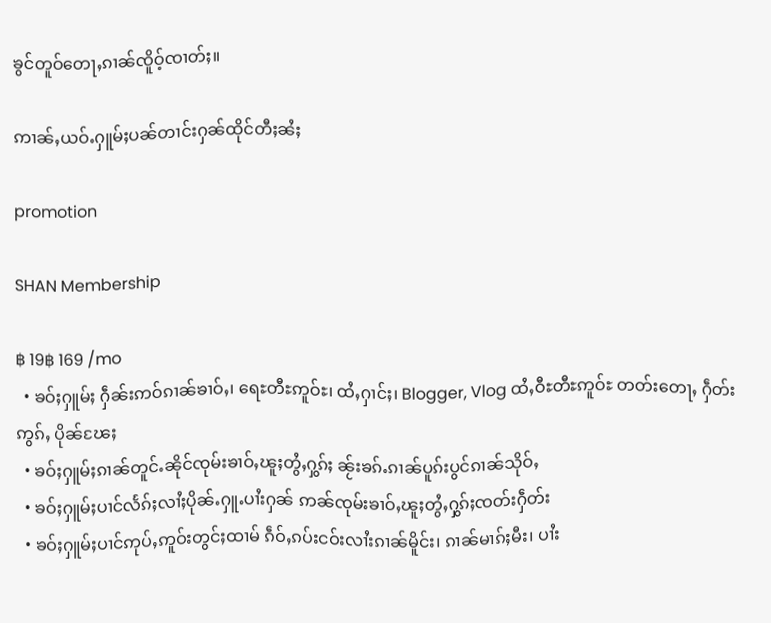ၶွင်တူဝ်တေႃႇၵၢၼ်ၸိူဝ့်ၸၢတ်ႈ။

ဢၢၼ်ႇယဝ်ႉႁူမ်ႈပၼ်တၢင်းႁၼ်ထိုင်တီႈၼႆႈ

promotion

SHAN Membership

฿ 19฿ 169 /mo
  • ၶဝ်ႈႁူမ်ႈ ႁဵၼ်းဢဝ်ၵၢၼ်ၶၢဝ်ႇ၊ ရေႊတီႊဢူဝ်ႊ၊ ထႆႇႁၢင်ႈ၊ Blogger, Vlog ထႆႇဝီႊတီႊဢူဝ်ႊ တတ်းတေႃႇ ႁဵတ်းဢွၵ်ႇ ပိုၼ်ၽႄႈ
  • ၶဝ်ႈႁူမ်ႈၵၢၼ်တူင်ႉၼိုင်ၸုမ်းၶၢဝ်ႇၽူႈတွႆႇႁွၵ်ႈ ၼႂ်းၶၵ်ႉၵၢၼ်ပူၵ်းပွင်ၵၢၼ်သိုဝ်ႇ
  • ၶဝ်ႈႁူမ်ႈပၢင်လႅၵ်ႈလၢႆႈပိုၼ်ႉႁူႉပၢႆးႁၼ် ဢၼ်ၸုမ်းၶၢဝ်ႇၽူႈတွႆႇႁွၵ်ႈၸတ်းႁဵတ်း
  • ၶဝ်ႈႁူမ်ႈပၢင်ဢုပ်ႇဢူဝ်းတွင်ႈထၢမ် ၵဵဝ်ႇၵပ်းငဝ်းလၢႆးၵၢၼ်မိူင်း၊ ၵၢၼ်မၢၵ်ႈမီး၊ ပၢႆး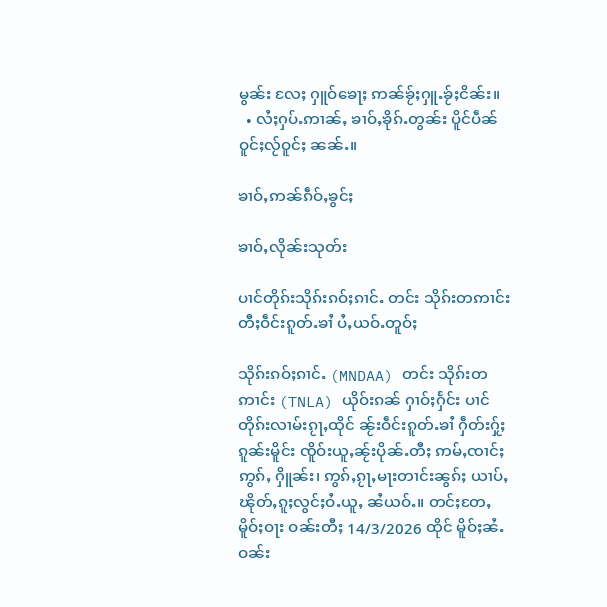မွၼ်း လႄႈ ႁူဝ်ၶေႃႈ ဢၼ်ၶႂ်ႈႁူႉၶႂ်ႈငိၼ်း။
  • လႆႈႁပ်ႉဢၢၼ်ႇ ၶၢဝ်ႇၶိုၵ်ႉတွၼ်း ပိူင်ပဵၼ်ဝူင်ႈလႂ်ဝူင်ႈ ၼၼ်ႉ။

ၶၢဝ်ႇဢၼ်ၵဵဝ်ႇၶွင်ႈ

ၶၢဝ်ႇလိုၼ်းသုတ်း

ပၢင်တိုၵ်းသိုၵ်းၵဝ်ႈၵၢင်ႉ တင်း သိုၵ်းတဢၢင်း တီႈဝဵင်းၵူတ်ႉၶၢႆ ပႆႇယဝ်ႉတူဝ်ႈ

သိုၵ်းၵဝ်ႈၵၢင်ႉ (MNDAA) တင်း သိုၵ်းတဢၢင်း (TNLA) ယိုဝ်းၵၼ် ႁၢဝ်ႈႁႅင်း ပၢင်တိုၵ်းလၢမ်းၵႂႃႇထိုင် ၼႂ်းဝဵင်းၵူတ်ႉၶၢႆ ႁဵတ်းႁႂ်ႈၵူၼ်းမိူင်း ၸိူဝ်းယူႇၼႂ်းပိုၼ်ႉတီႈ ဢမ်ႇၸၢင်ႈဢွၵ်ႇ ႁိူၼ်း၊ ဢွၵ်ႇၵႂႃႇမႃးတၢင်းၼွၵ်ႈ ယၢပ်ႇၽိုတ်ႇၵူႈလွင်ႈဝႆႉယူႇ ၼႆယဝ်ႉ။ တင်ႈတႄႇ မိူဝ်ႈဝႃး ဝၼ်းတီႈ 14/3/2026 ထိုင် မိူဝ်ႈၼႆႉ ဝၼ်း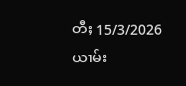တီႈ 15/3/2026 ယၢမ်း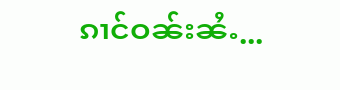ၵၢင်ဝၼ်းၼႆႉ...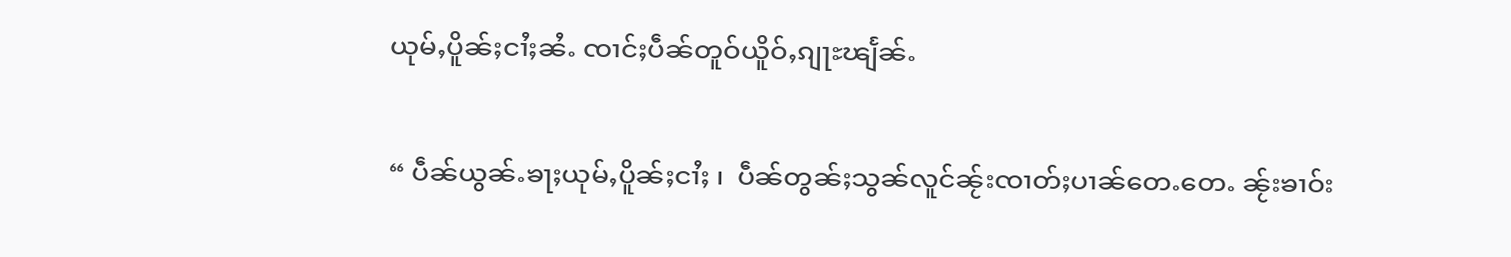ယုမ်ႇပိူၼ်ႈငၢႆႈၼႆႉ ၸၢင်ႈပဵၼ်တူဝ်ယိူဝ်ႇၵျႃႊၽျႅၼ်ႉ

“ ပဵၼ်ယွၼ်ႉၶႃႈယုမ်ႇပိူၼ်ႈငၢႆႈ ၊  ပဵၼ်တွၼ်ႈသွၼ်လူင်ၼႂ်းၸၢတ်ႈပၢၼ်တေႉတေႉ ၼႂ်းၶၢဝ်း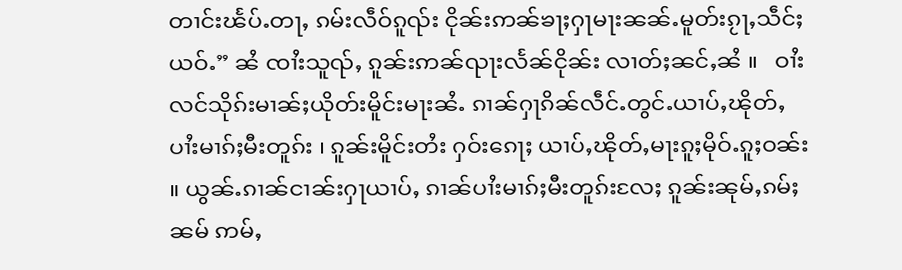တၢင်းၽႅပ်ႉတႃႇ ၵမ်းလဵဝ်ၵူၺ်း ငိုၼ်းဢၼ်ၶႃႈႁႃမႃးၼၼ်ႉမူတ်းၵႂႃႇသဵင်ႈယဝ်ႉ” ၼႆ ၸၢႆးသူၺ်ႇ ၵူၼ်းဢၼ်ၺႃးလႅၼ်ငိုၼ်း လၢတ်ႈၼင်ႇၼႆ ။   ဝၢႆးလင်သိုၵ်းမၢၼ်ႈယိုတ်းမိူင်းမႃးၼႆႉ ၵၢၼ်ႁႃၵိၼ်လဵင်ႉတွင်ႉယၢပ်ႇၽိုတ်ႇ ပၢႆးမၢၵ်ႈမီးတူၵ်း ၊ ၵူၼ်းမိူင်းတႆး ႁဝ်းၵေႃႈ ယၢပ်ႇၽိုတ်ႇမႃးၵူႈမိုဝ်ႉၵူႈဝၼ်း ။ ယွၼ်ႉၵၢၼ်ငၢၼ်းႁႃယၢပ်ႇ ၵၢၼ်ပၢႆးမၢၵ်ႈမီးတူၵ်းလႄႈ ၵူၼ်းၼုမ်ႇၵမ်ႈၼမ် ဢမ်ႇ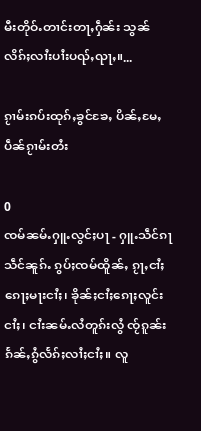မီးတိုဝ်ႉတၢင်းတႃႇႁဵၼ်း သွၼ်လိၵ်ႈလၢႆးပၢႆးပၺ်ႇၺႃႇ။...

ၵႂၢမ်းၵပ်းထုၵ်ႇၶွင်ၶႄႇ ပိၼ်ႇမႄႇပဵၼ်ၵႂၢမ်းတႆး

0
ၸမ်ၼမ်ႉႁူႉလွင်ႈပႃ - ႁူႉသဵင်ၵႃသဵင်ၼူၵ်ႉ ၵွပ်ႈၸမ်ထိူၼ်ႇ ၵႂႃႇငၢႆႈၵေႃႈမႃးငၢႆႈ၊ ၶိုၼ်ႈငၢႆႈၵေႃႈလူင်းငၢႆႈ၊ ငၢႆးၼမ်ႉလႆတူၵ်းလွႆ ၸႂ်ၵူၼ်းၵႅၼ်ႇၵွႆလႅၵ်ႈလၢႆႈငၢႆႈ။ လူ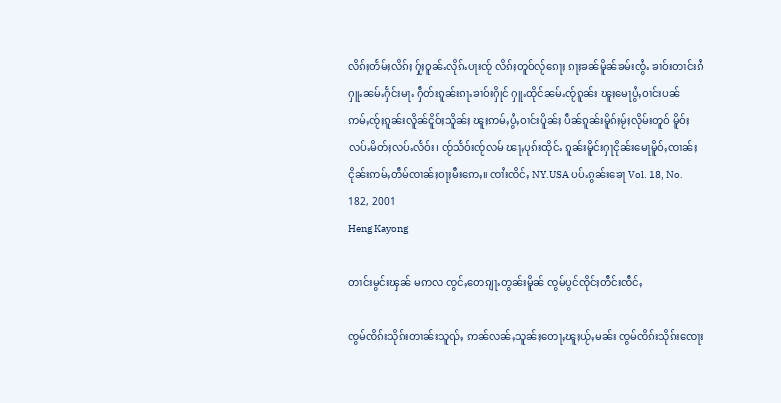လိၵ်ႈတႅမ်ႈလိၵ်ႈ ႁႂ်ႈဝူၼ်ႉလိုၵ်ႉပႃးၸႂ် လိၵ်ႈတူဝ်လႂ်ၵေႃႈ ၵႃႈၶၼ်မိူၼ်ၶမ်းၸွႆႉ ၶၢဝ်းတၢင်းၵႆ ႁူႉၼမ်ႉႁႅင်းမႃႉ ႁဵတ်းၵူၼ်းၵႃႉၶၢဝ်းႁိုင် ႁူႉထိုင်ၼမ်ႉၸႂ်ၵူၼ်း ၽူႈမေႃပွႆႇဝၢင်းပၼ် ဢမ်ႇၸႂ်ႈၵူၼ်းလိူၼ်ငိူဝ်ႈသိူၼ်ႈ ၽူႈဢမ်ႇပွႆႇဝၢင်းပိူၼ်ႈ ပဵၼ်ၵူၼ်းမိူၵ်ႈမႂ်ႈလိုမ်းတူဝ် မိူဝ်ႈလပ်ႉမိတ်ႈလပ်ႉလႅဝ်း၊ ၸႂ်သႅဝ်းၸႂ်လမ် ၽႃႇပုၵ်းထိုင်ႉ ၵူၼ်းမိူင်းႁႃငိုၼ်းမေႃမိူဝ်ႇၸၢၼ်ႈ ငိုၼ်းဢမ်ႇတဵမ်ၸၢၼ်ႈဝႃႈမီးဢေႇ။ ၸၢႆးၸိင်ႇ NY.USA ပပ်ႉၵွၼ်းၶေႃ Vol. 18, No. 182, 2001
Heng Kayong

တၢင်းမွင်းၾၼ် မဢလ ၸွင်ႇတေၵျႃႉတွၼ်းမိူၼ် ၸွမ်ပွင်ၸိုင်ႈတဵင်းၸဵင်ႇ

ၸွမ်ၸိၵ်းသိုၵ်းတၢၼ်းသူၺ်ႇ ဢၼ်လၼ်ႇသူၼ်ႈတေႃႇၽူႈယႂ်ႇမၼ်း ၸွမ်ၸိၵ်းသိုၵ်းၸေႃး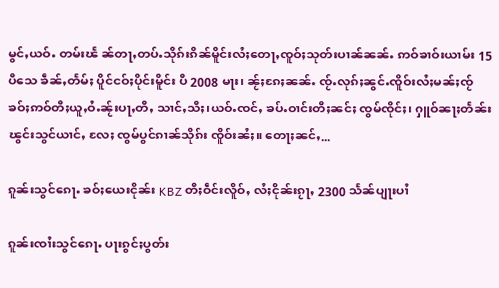မွင်ႇယဝ်ႉ တမ်းၽႅ ၼ်တႃႇတပ်ႉသိုၵ်းၵိၼ်မိူင်းလႆႈတေႃႇၸူဝ်ႈသုတ်းပၢၼ်ၼၼ်ႉ ဢဝ်ၶၢဝ်းယၢမ်း 15 ပီသေ ၶဵၼ်ႇတႅမ်ႈ ပိူင်ငဝ်ႈပိုင်းမိူင်း ပီ 2008 မႃး၊ ၼႂ်ႈၵႄႈၼၼ်ႉ ၸႂ်ႉလုၵ်ႈၼွင်ႉၸိူဝ်းလႆႈမၼ်ႈၸႂ် ၶဝ်ႈဢဝ်တီႈယူႇဝႆႉၼႂ်းပႃႇတီႇ သၢင်ႇသီႈ၊ယဝ်ႉၸင်ႇ ၶပ်ႉဝၢင်းတီႈၼင်ႈ ၸွမ်ၸိုင်ႈ၊ ႁူဝ်ၼႃႈတႅၼ်းၽွင်းသွင်ယၢင်ႇ လႄႈ ၸွမ်ပွင်ၵၢၼ်သိုၵ်း ၸိူဝ်းၼႆႈ။ တေႃႈၼင်ႇ...

ၵူၼ်းသွင်ၵေႃႉ ၶဝ်ႈယေးငိုၼ်း KBZ တီႈဝဵင်းလိူဝ်ႇ လႆႈငိုၼ်းၵႂႃႇ 2300 သႅၼ်ပျႃးပၢႆ

ၵူၼ်းၸၢႆးသွင်ၵေႃႉ ပႃးၵွင်ႈပွတ်း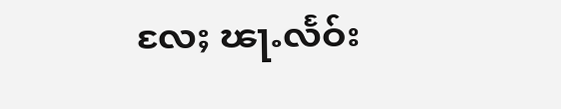လႄႈ ၽႃႉလႅဝ်း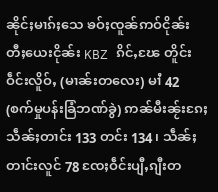ၼိုင်ႈမၢၵ်ႈသေ ၶဝ်ႈၸူၼ်ဢဝ်ငိုၼ်း တီႈယေးငိုၼ်း KBZ ၵိင်ႇၽႄ တိူင်းဝဵင်းလိူဝ်ႇ (မၢၼ်းတလေး) မၢႆ 42 (စက်မှုပန်းခြံဘဏ်ခွဲ) ဢၼ်မီးၼႂ်းၵႄႈသဵၼ်ႈတၢင်း 133 တင်း 134 ၊ သဵၼ်ႈတၢင်းလူင် 78 ၸႄႈဝဵင်းပျီႇၵျီးတ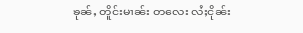ၶုၼ်ႇ တိူင်းမၢၼ်း တလေး လႆႈငိုၼ်း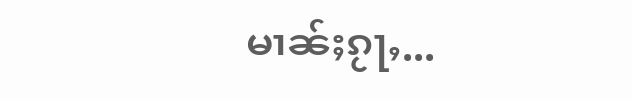မၢၼ်ႈၵႂႃႇ...